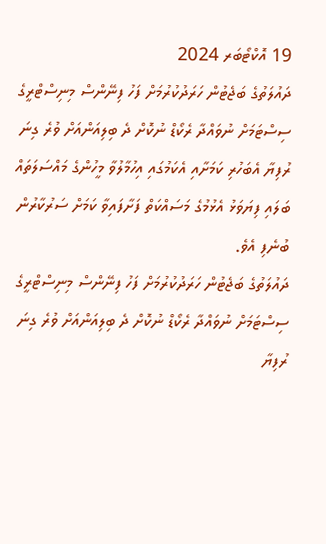19 އޮކްޓޯބަރ 2024
ދައުލަތުގެ ބަޖެޓުން ހަރަދުކުރުމަށް ފަހު ފިނޭންސް މިނިސްޓްރީގެ ސިސްޓަމަށް ނުވައްދާ ރެކޯޑް ނުކޮށް ދެ ބިލިއަންއަށް ވުރެ ގިނަ ރުފިޔާ އެބަހުރި ކަމަށާއި އެކަމުގައި އިހުމާލުވާ މީހުންގެ މައްސަލަތައް ބަލައި ފިޔަވަޅު އެޅުމުގެ މަސައްކަތް ފަށާފައިވާ ކަމަށް ސަރުކާރުން ބުނެފި އެވެ.
ދައުލަތުގެ ބަޖެޓުން ހަރަދުކުރުމަށް ފަހު ފިނޭންސް މިނިސްޓްރީގެ ސިސްޓަމަށް ނުވައްދާ ރެކޯޑް ނުކޮށް ދެ ބިލިއަންއަށް ވުރެ ގިނަ ރުފިޔާ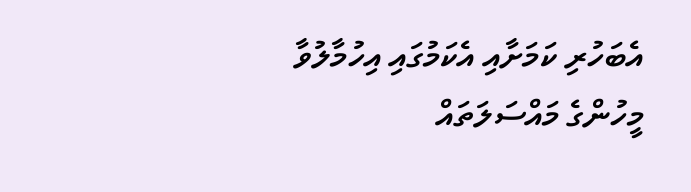އެބަހުރި ކަމަށާއި އެކަމުގައި އިހުމާލުވާ މީހުންގެ މައްސަލަތައް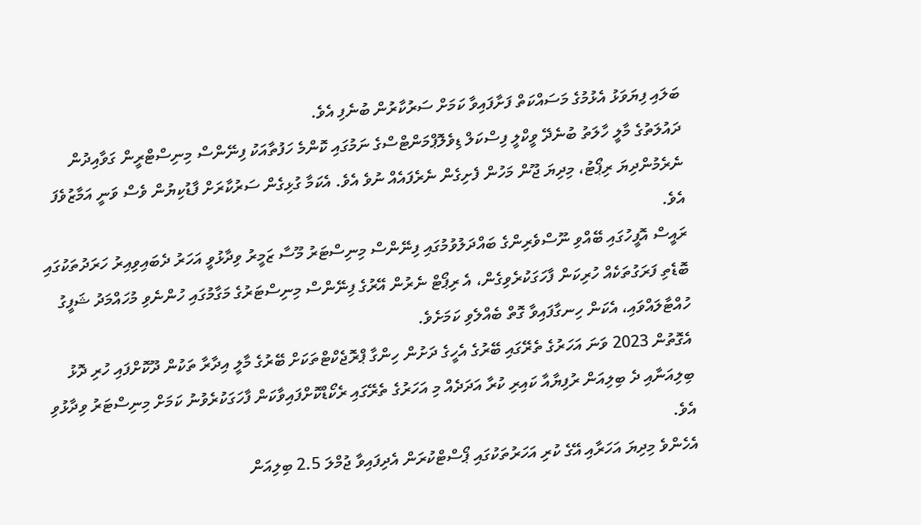ބަލައި ފިޔަވަޅު އެޅުމުގެ މަސައްކަތް ފަށާފައިވާ ކަމަށް ސަރުކާރުން ބުނެފި އެވެ.
ދައުލަތުގެ މާލީ ހާލަތު ބުނެދޭ ވީކްލީ ފިސްކަލް ޑިވެލޮޕްމަންޓްސްގެ ނަމުގައި ކޮންމެ ހަފުތާއަކު ފިނޭންސް މިނިސްޓްރީން ގަވާއިދުން ނެރެމުންދިޔަ ރިޕޯޓު، މިދިޔަ ޖޫން މަހުން ފެށިގެން ނެރެފައެއް ނުވެ އެވެ. އެކަމާ ގުޅިގެން ސަރުކާރަށް ފާޑުކިޔުން ވެސް ވަނީ އަމާޒުވެފަ އެވެ.
ރައީސް އޮފީހުގައި ބޭއްވި ނޫސްވެރިންގެ ބައްދަލުވުމުގައި ފިނޭންސް މިނިސްޓަރު މޫސާ ޒަމީރު ވިދާޅުވީ އަހަރު ދެބައިވިއިރު ހަރަދުތަކުގައި ބޮޑެތި ފަރަގުތަކެއް ހުރިކަން ފާހަގަކުރެވިގެން، އެ ރިޕޯޓް ނެރުން އޭރުގެ ފިނޭންސް މިނިސްޓަރުގެ މަގާމުގައި ހުންނެވި މުހައްމަދު ޝަފީގު ހުއްޓާލައްވައި، އެކަން ހިނގާފައިވާ ގޮތް ބެއްލެވި ކަމަށެވެ.
އެގޮތުން 2023 ވަނަ އަހަރުގެ ތެރޭގައި ބޭރުގެ އެހީގެ ދަށުން ހިންގާ ޕްރޮޖެކްޓްތަކަށް ބޭރުގެ މާލީ އިދާރާ ތަކުން ދޫކޮށްފައި ހުރި ދޮޅު ބިލިއަނާއި ދެ ބިލިއަން ރުފިޔާއާ ކައިރި ކުރާ އަދަދެއް މި އަހަރުގެ ތެރޭގައި ރެކޯޑްކޮށްފައިވާކަން ފާހަގަކުރެވުނު ކަމަށް މިނިސްޓަރު ވިދާޅުވި އެވެ.
އެހެންވެ މިދިޔަ އަހަރާއި އޭގެ ކުރި އަހަރުތަކުގައި ޕޯސްޓްކުރަން އެދިފައިވާ ޖުމްލަ 2.5 ބިލިއަން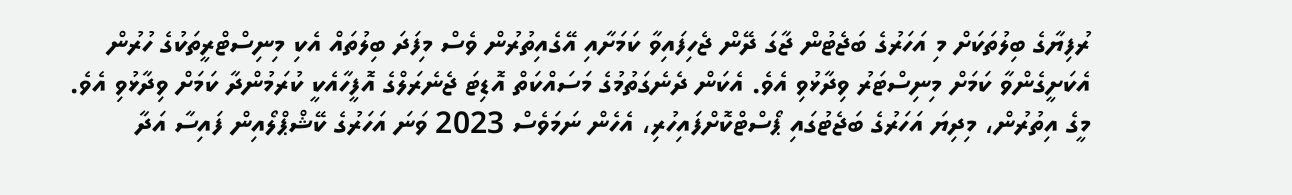ރުފިޔާގެ ބިލުތަކަށް މި އަހަރުގެ ބަޖެޓުން ޖާގަ ދޭން ޖެހިފައިވާ ކަމަށާއި އޭގެއިތުރުން ވެސް މިފަދަ ބިލުތައް އެކި މިނިސްޓްރީތަކުގެ ހުރުން އެކަށީގެންވާ ކަމަށް މިނިސްޓަރު ވިދާޅުވި އެވެ. އެކަން ދެނެގަތުމުގެ މަސައްކަތް އޮޑިޓަ ޖެނެރަލްގެ އޮފީހާއެކީ ކުރަމުންދާ ކަމަށް ވިދާޅުވި އެވެ.
މީގެ އިތުރުން، މިދިޔަ އަހަރުގެ ބަޖެޓުގައި ޕޯސްޓްކޮށްފައިހުރި، އެހެން ނަމަވެސް 2023 ވަނަ އަހަރުގެ ކޭޝްޕްލޯއިން ފައިސާ އަދާ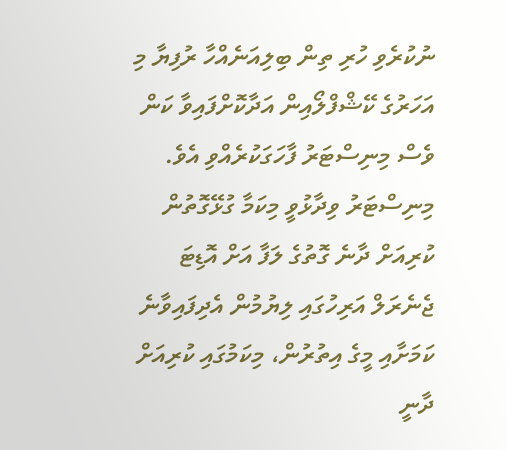ނުކުރެވި ހުރި ތިން ބިލިއަނެއްހާ ރުފިޔާ މި އަހަރުގެ ކޭޝްފްލޯއިން އަދާކޮށްފައިވާ ކަން ވެސް މިނިސްޓަރު ފާހަގަކުރެއްވި އެވެ.
މިނިސްޓަރު ވިދާޅުވީ މިކަމާ ގުޅޭގޮތުން ކުރިއަށް ދާނެ ގޮތުގެ ލަފާ އަށް އޮޑިޓަ ޖެނެރަލް އަރިހުގައި ލިޔުމުން އެދިފައިވާނެ ކަމަށާއި މީގެ އިތުރުން، މިކަމުގައި ކުރިއަށް ދާނީ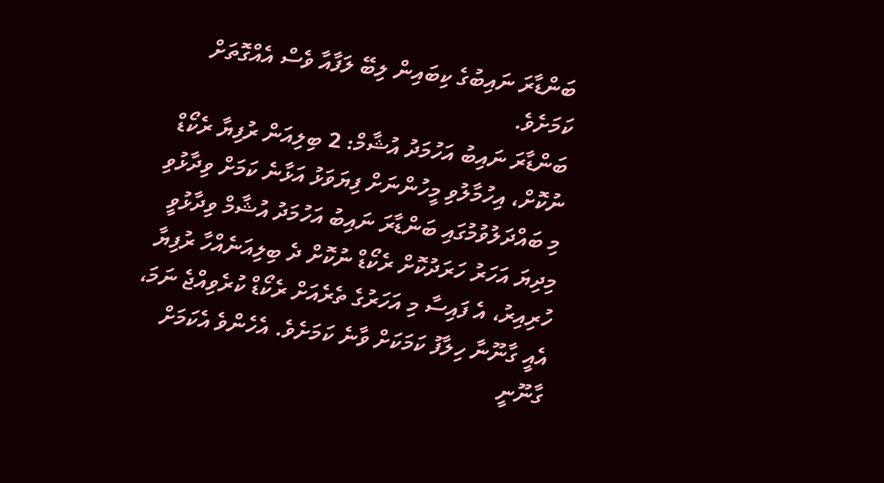ބަންޑާރަ ނައިބުގެ ކިބައިން ލިބޭ ލަފާއާ ވެސް އެއްގޮތަށް ކަމަށެވެ.
ބަންޑާރަ ނައިބު އަހުމަދު އުޝާމް: 2 ބިލިއަން ރުފިޔާ ރެކޯޑް ނުކޮށް، އިހުމާލުވި މީހުންނަށް ފިޔަވަޅު އަޅާނެ ކަމަށް ވިދާޅުވި
މި ބައްދަލުވުމުގައި ބަންޑާރަ ނައިބު އަހުމަދު އުޝާމް ވިދާޅުވީ މިދިޔަ އަހަރު ހަރަދުކޮށް ރެކޯޑް ނުކޮށް ދެ ބިލިއަނެއްހާ ރުފިޔާ ހުރިއިރު، އެ ފައިސާ މި އަހަރުގެ ތެރެއަށް ރެކޯޑް ކުރެވިއްޖެ ނަމަ، އެއީ ގާނޫނާ ހިލާފު ކަމަކަށް ވާނެ ކަމަށެވެ. އެހެންވެ އެކަމަށް ގާނޫނީ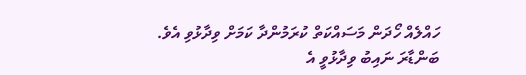ހައްލެއް ހޯދަން މަސައްކަތް ކުރަމުންދާ ކަމަށް ވިދާޅުވި އެވެ.
ބަންޑާރަ ނައިބު ވިދާޅުވީ އެ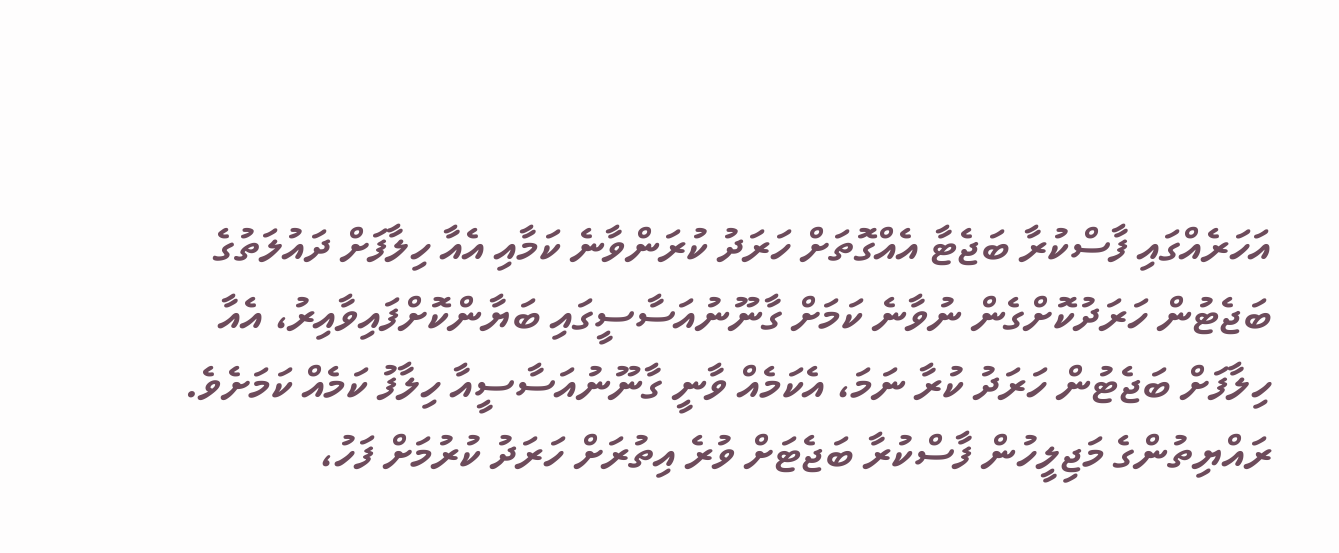އަހަރެއްގައި ފާސްކުރާ ބަޖެޓާ އެއްގޮތަށް ހަރަދު ކުރަންވާނެ ކަމާއި އެއާ ހިލާފަށް ދައުލަތުގެ ބަޖެޓުން ހަރަދުކޮށްގެން ނުވާނެ ކަމަށް ގާނޫނުއަސާސީގައި ބަޔާންކޮށްފައިވާއިރު، އެއާ ހިލާފަށް ބަޖެޓުން ހަރަދު ކުރާ ނަމަ، އެކަމެއް ވާނީ ގާނޫނުއަސާސީއާ ހިލާފު ކަމެއް ކަމަށެވެ.
ރައްޔިތުންގެ މަޖިލީހުން ފާސްކުރާ ބަޖެޓަށް ވުރެ އިތުރަށް ހަރަދު ކުރުމަށް ފަހު،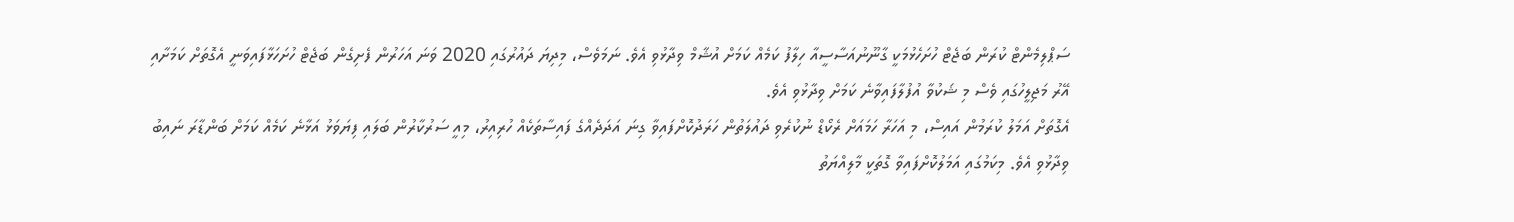ސަޕްލިމެންޓް ކުރަން ބަޖެޓް ހުށަހެޅުމަކީ ގާނޫނުއަސާސީއާ ހިލާފު ކަމެއް ކަމަށް އުޝާމް ވިދާޅުވި އެވެ. ނަމަވެސް، މިދިޔަ ދައުރުގައި 2020 ވަނަ އަހަރުން ފެށިގެން ބަޖެޓް ހުށަހަޅާފައިވަނީ އެގޮތަށް ކަމަށާއި އޭރު މަޖިލީހުގައި ވެސް މި ޝަކުވާ އުފުލާފައިވާނެ ކަމަށް ވިދާޅުވި އެވެ.
އެގޮތަށް އަމަލު ކުރަމުން އައިސް، މި އަހަރާ ހަމައަށް ރެކޯޑް ނުކުރެވި ދައުލަތުން ހަރަދުކޮށްފައިވާ ގިނަ އަދަދެއްގެ ފައިސާތަކެއް ހުރިއިރު، މިއީ ސަރުކާރުން ބަލައި ފިޔަވަޅު އަޅާނެ ކަމެއް ކަމަށް ބަންޑާރަ ނައިބު ވިދާޅުވި އެވެ. މިކަމުގައި އަމަލުކޮށްފައިވާ ގޮތަކީ މާލިއްޔަތު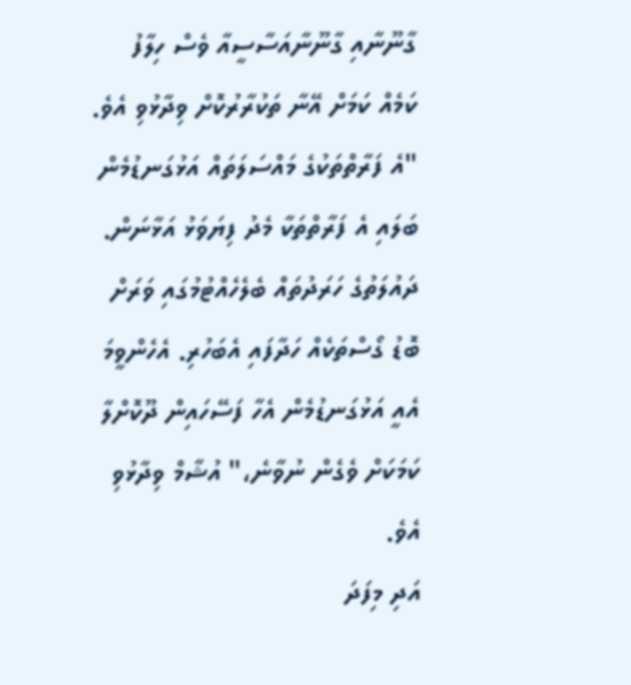ގާނޫނާއި ގާނޫނާއަސާސީއާ ވެސް ހިލާފު ކަމެއް ކަމަށް އޭނާ ތަކުރާރުކޮށް ވިދާޅުވި އެވެ.
"އެ ފަރާތްތަކުގެ މައްސަލަތައް އަޅުގަނޑުމެން ބަލައި އެ ފަރާތްތަކާ މެދު ފިޔަވަޅު އަޅާނަން. ދައުލަތުގެ ހަރަދުތައް ބެލެހެއްޓުމުގައި ވަރަށް ބޮޑު ގޯސްތަކެއް ހަދާފައި އެބަހުރި. އެހެންވީމަ އެއީ އަޅުގަނޑުމެން އެހާ ފަސޭހައިން ދޫކޮށްލާ ކަމަކަށް ވެގެން ނުވާނެ،" އުޝާމް ވިދާޅުވި އެވެ.
އަދި މިފަދަ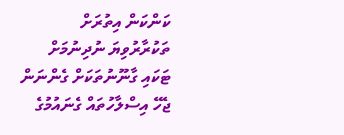ކަންކަން އިތުރަށް ތަކުރާރުވިޔަ ނުދިނުމަށް ޓަކައި ގާނޫނުތަކަށް ގެންނަން ޖެހޭ އިސްލާހުތައް ގެނައުމުގެ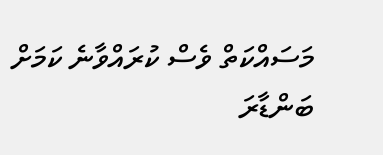މަސައްކަތް ވެސް ކުރައްވާނެ ކަމަށް ބަންޑާރަ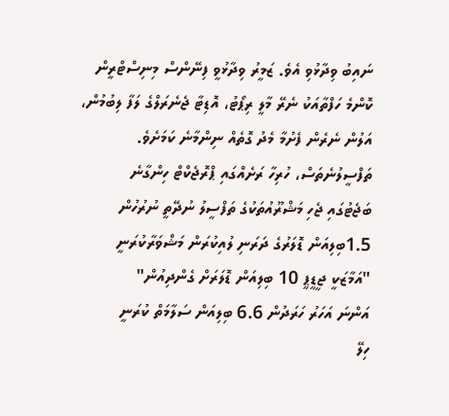ނައިބު ވިދާޅުވި އެވެ. ޒަމީރު ވިދާޅުވީ ފިނޭންސް މިނިސްޓްރީން ކޮންމެ ހަފްތާއަކު ނެރޭ މާލީ ރިޕޯޓު، އޮޑިޓާ ޖެނެރަލްގެ ލަފާ ލިބުމުން، އަލުން ނެރެން ފެށުމާ މެދު ގޮތެއް ނިންމާނެ ކަމަށެވެ.
ތަފްސީލުނެތަސް، ހުރިހާ ރަށެއްގައި ޕްރޮޖެކްޓް ހިންގާނެ
ބަޖެޓުގައި ޖެހި މަޝްރޫއުތަކުގެ ތަފްސީލު ނުދޭތީ ނުރުހުން
1.5ބިލިއަން ޑޮލަރުގެ ދަރަނި ލުއިކުރަން މަޝްވަރާކުރަނީ
"އަމާޒަކީ ޖީޑީޕީ 10 ބިލިއަން ޑޮލަރަށް ގެންދިއުން"
އަންނަ އަހަރު ހަރަދުން 6.6 ބިލިއަން ސަލާމަތް ކުރަނީ
ހިލޭ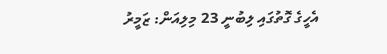އެހީގެ ގޮތުގައި ލިބުނީ 23 މިލިއަން: ޒަމީރު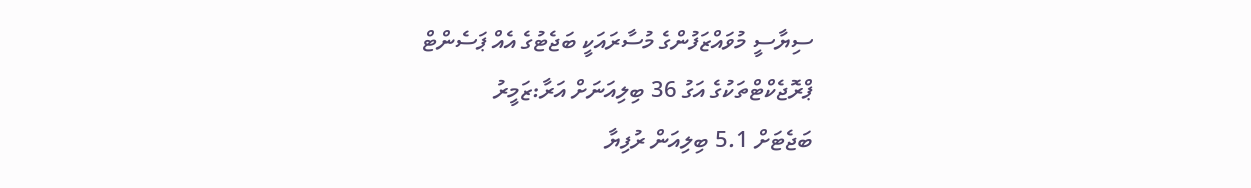ސިޔާސީ މުވައްޒަފުންގެ މުސާރައަކީ ބަޖެޓުގެ އެއް ޕަސެންޓް
ޕްރޮޖެކްޓްތަކުގެ އަގު 36 ބިލިއަނަށް އަރާ:ޒަމީރު
ބަޖެޓަށް 5.1 ބިލިއަން ރުފިޔާ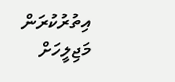އިތުރުކުރަން މަޖިލީހަށް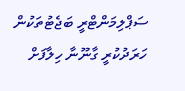ސަޕްލިމަންޓްރީ ބަޖެޓުތަކުން ހަރަދުކުރީ ގާނޫނާ ހިލާފަށް